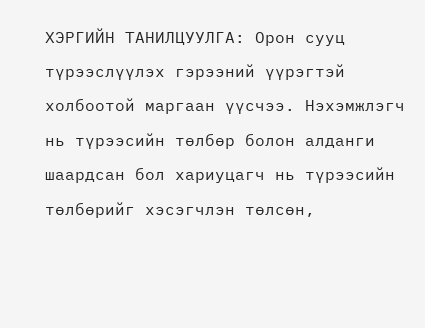ХЭРГИЙН ТАНИЛЦУУЛГА: Орон сууц түрээслүүлэх гэрээний үүрэгтэй холбоотой маргаан үүсчээ. Нэхэмжлэгч нь түрээсийн төлбөр болон алданги шаардсан бол хариуцагч нь түрээсийн төлбөрийг хэсэгчлэн төлсөн,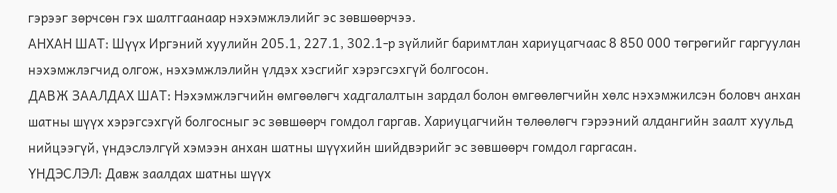гэрээг зөрчсөн гэх шалтгаанаар нэхэмжлэлийг эс зөвшөөрчээ.
АНХАН ШАТ: Шүүх Иргэний хуулийн 205.1, 227.1, 302.1-р зүйлийг баримтлан хариуцагчаас 8 850 000 төгрөгийг гаргуулан нэхэмжлэгчид олгож, нэхэмжлэлийн үлдэх хэсгийг хэрэгсэхгүй болгосон.
ДАВЖ ЗААЛДАХ ШАТ: Нэхэмжлэгчийн өмгөөлөгч хадгалалтын зардал болон өмгөөлөгчийн хөлс нэхэмжилсэн боловч анхан шатны шүүх хэрэгсэхгүй болгосныг эс зөвшөөрч гомдол гаргав. Хариуцагчийн төлөөлөгч гэрээний алдангийн заалт хуульд нийцээгүй, үндэслэлгүй хэмээн анхан шатны шүүхийн шийдвэрийг эс зөвшөөрч гомдол гаргасан.
ҮНДЭСЛЭЛ: Давж заалдах шатны шүүх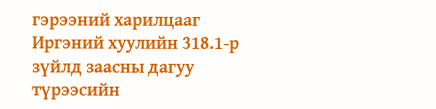гэрээний харилцааг Иргэний хуулийн 318.1-р зүйлд заасны дагуу түрээсийн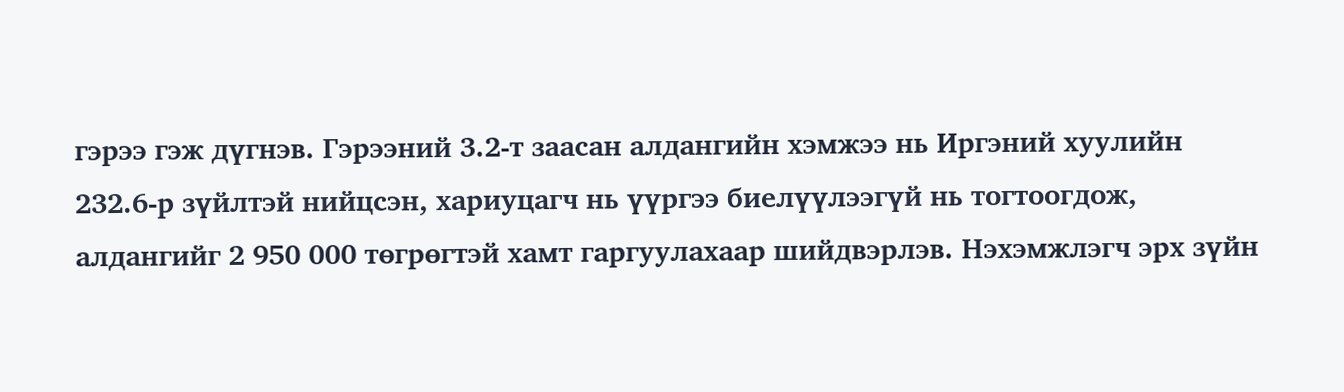гэрээ гэж дүгнэв. Гэрээний 3.2-т заасан алдангийн хэмжээ нь Иргэний хуулийн 232.6-р зүйлтэй нийцсэн, хариуцагч нь үүргээ биелүүлээгүй нь тогтоогдож, алдангийг 2 950 000 төгрөгтэй хамт гаргуулахаар шийдвэрлэв. Нэхэмжлэгч эрх зүйн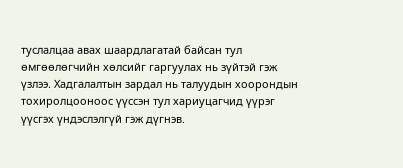туслалцаа авах шаардлагатай байсан тул өмгөөлөгчийн хөлсийг гаргуулах нь зүйтэй гэж үзлээ. Хадгалалтын зардал нь талуудын хоорондын тохиролцооноос үүссэн тул хариуцагчид үүрэг үүсгэх үндэслэлгүй гэж дүгнэв.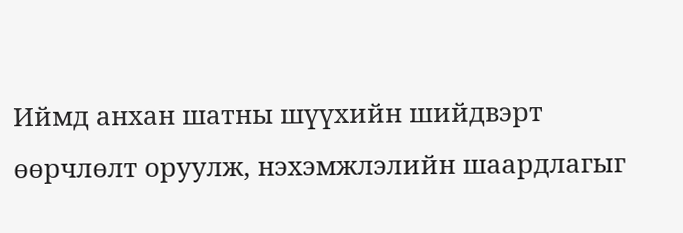Иймд анхан шатны шүүхийн шийдвэрт өөрчлөлт оруулж, нэхэмжлэлийн шаардлагыг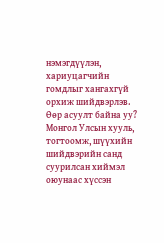нэмэгдүүлэн, хариуцагчийн гомдлыг хангахгүй орхиж шийдвэрлэв.
Өөр асуулт байна уу?
Монгол Улсын хууль, тогтоомж, шүүхийн шийдвэрийн санд суурилсан хиймэл оюунаас хүссэн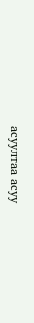асуултаа асуу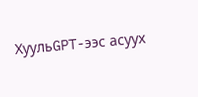ХуульGPT-ээс асуух